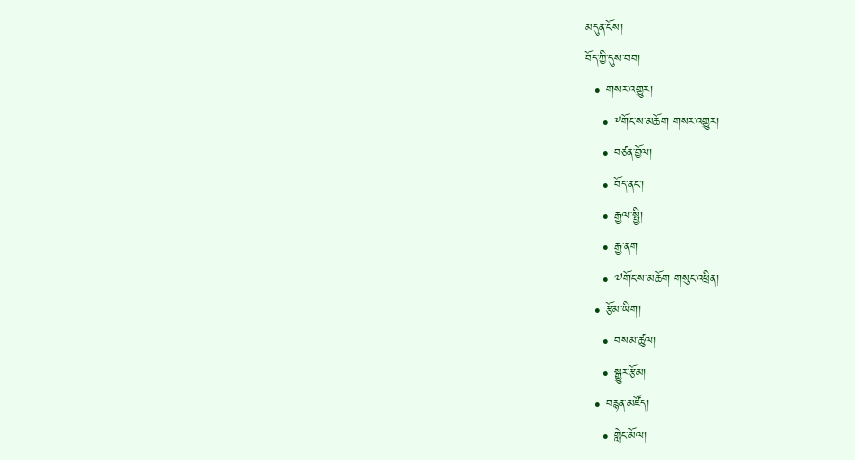མདུན་ངོས།
བོད་ཀྱི་དུས་བབ།
  • གསར་འགྱུར།
    • ༸གོང་ས་མཆོག གསར་འགྱུར།
    • བཙན་བྱོལ།
    • བོད་ནང་།
    • རྒྱལ་སྤྱི།
    • རྒྱ་ནག
    • ༧གོང་ས་མཆོག གསུང་འཕྲིན།
  • རྩོམ་ཡིག།
    • བསམ་ཚུལ།
    • སྒྱུར་རྩོམ།
  • བརྙན་མཛོད།
    • གླེང་མོལ།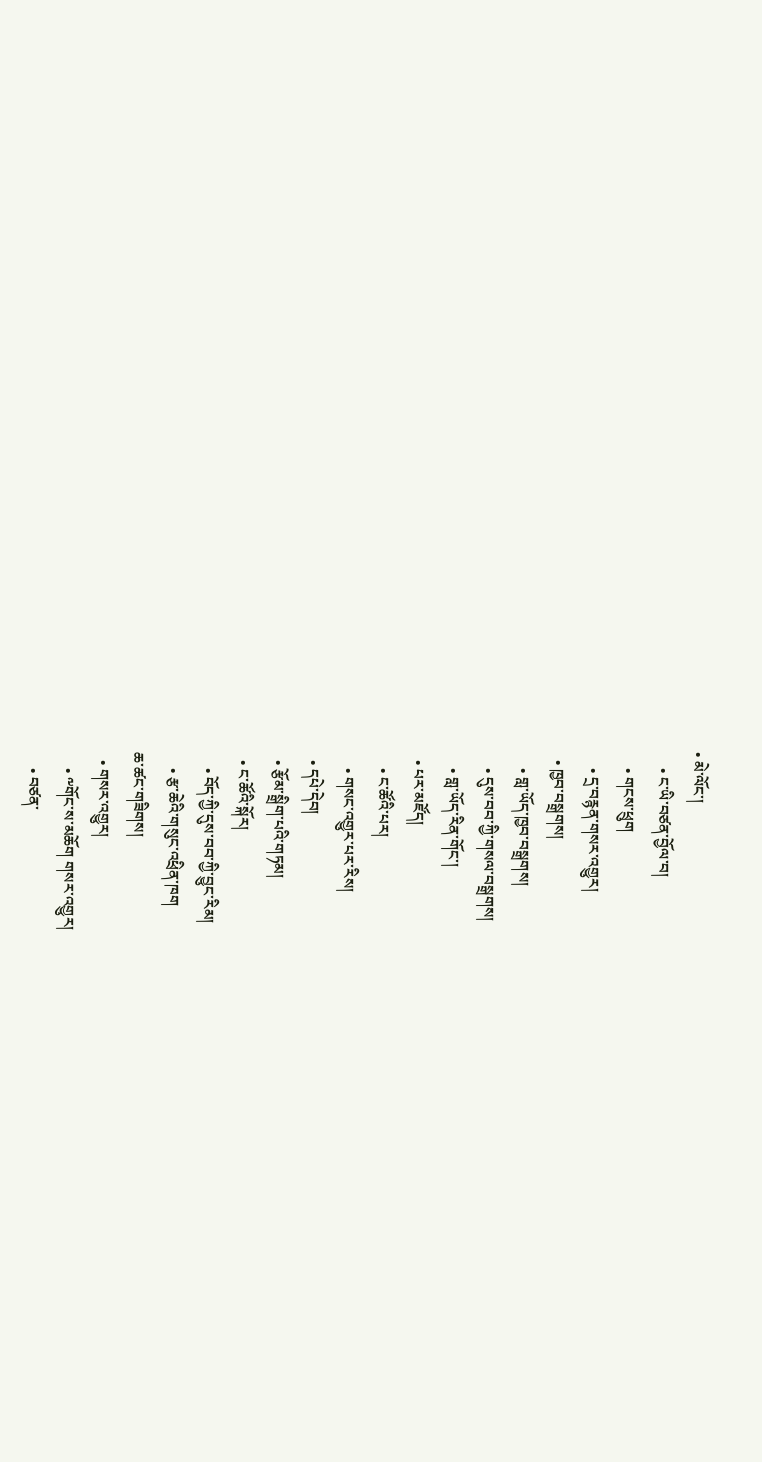• མེ་ལོང་།
    • ང་ཡི་བཙན་བྱོལ་བ།
    • གངས་ཕྲུག
    • དྲ་བརྙན་གསར་འགྱུར།
  • ཁྱབ་བསྒྲགས།
    • གླ་ཡོད་ཁྱབ་བསྒྲགས།
    • དུས་བབ་ཀྱི་གསལ་བསྒྲགས།
    • གླ་ཡོད་རིན་གོང་།
  • པར་མཛོད།
    • ང་ཚོའི་པར།
    • གསང་འགྱུར་པར་རིས།
  • དཔེ་དེབ།
  • རྩོམ་སྒྲིག་པའི་གཏམ།
  • ང་ཚོའི་སྐོར།
    • བོད་ཀྱི་དུས་བབ་ཀྱི་བྱུང་རིམ།
    • རྩ་ཆེའི་གསུང་འཕྲིན་ཁག
ཆ་ཚང་གཟིགས།
  • གསར་འགྱུར།
    • ༸གོང་ས་མཆོག གསར་འགྱུར།
    • བཙན་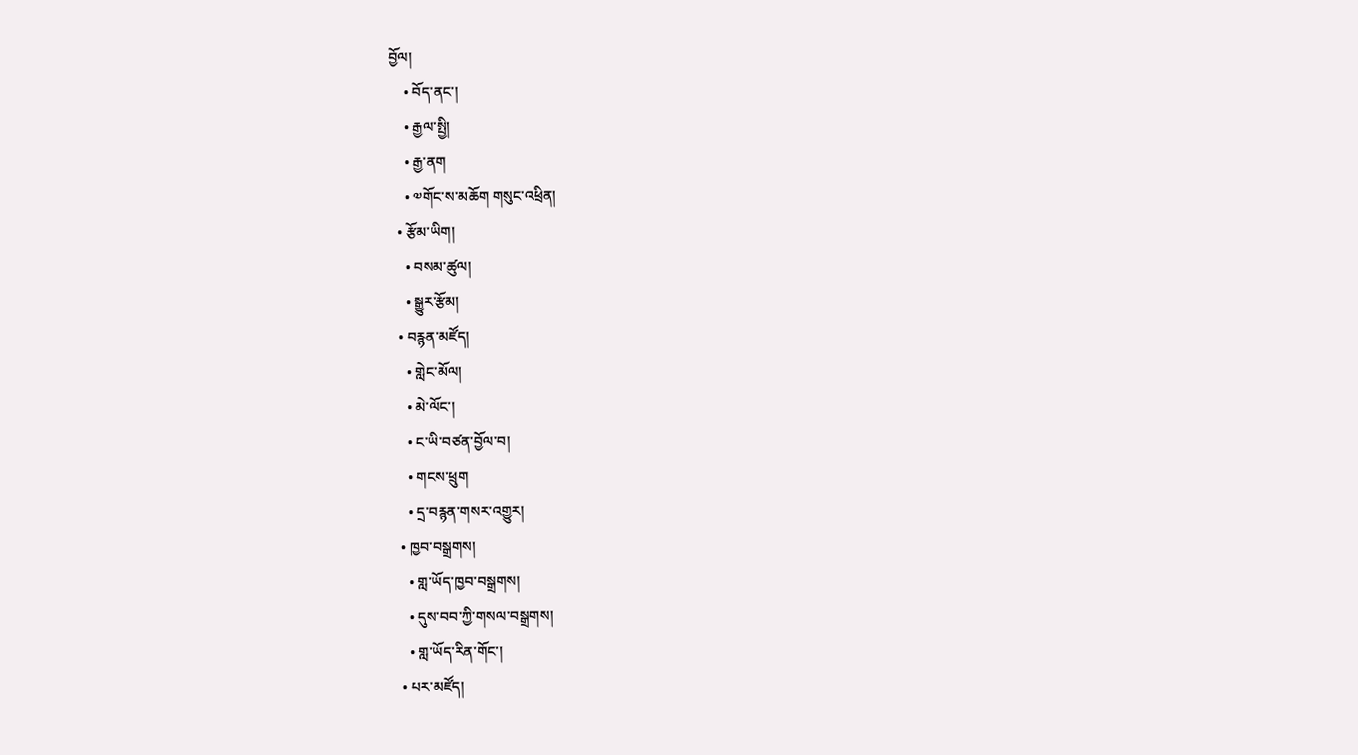བྱོལ།
    • བོད་ནང་།
    • རྒྱལ་སྤྱི།
    • རྒྱ་ནག
    • ༧གོང་ས་མཆོག གསུང་འཕྲིན།
  • རྩོམ་ཡིག།
    • བསམ་ཚུལ།
    • སྒྱུར་རྩོམ།
  • བརྙན་མཛོད།
    • གླེང་མོལ།
    • མེ་ལོང་།
    • ང་ཡི་བཙན་བྱོལ་བ།
    • གངས་ཕྲུག
    • དྲ་བརྙན་གསར་འགྱུར།
  • ཁྱབ་བསྒྲགས།
    • གླ་ཡོད་ཁྱབ་བསྒྲགས།
    • དུས་བབ་ཀྱི་གསལ་བསྒྲགས།
    • གླ་ཡོད་རིན་གོང་།
  • པར་མཛོད།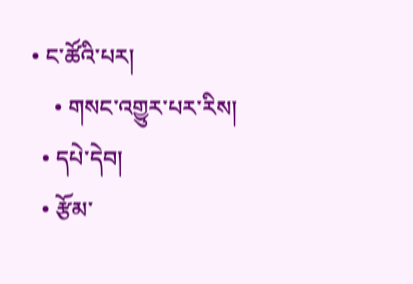• ང་ཚོའི་པར།
    • གསང་འགྱུར་པར་རིས།
  • དཔེ་དེབ།
  • རྩོམ་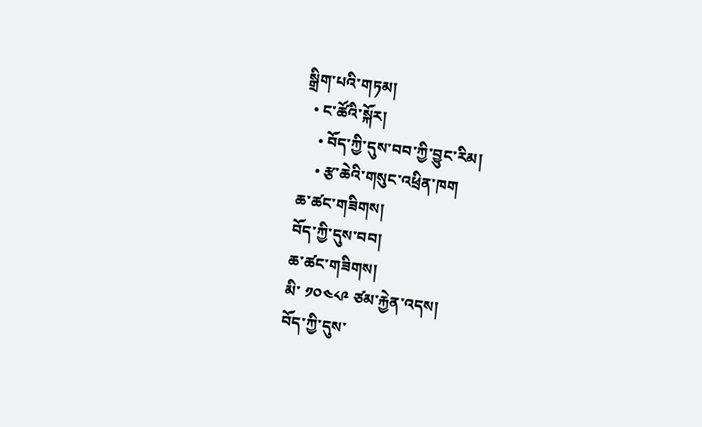སྒྲིག་པའི་གཏམ།
  • ང་ཚོའི་སྐོར།
    • བོད་ཀྱི་དུས་བབ་ཀྱི་བྱུང་རིམ།
    • རྩ་ཆེའི་གསུང་འཕྲིན་ཁག
ཆ་ཚང་གཟིགས།
བོད་ཀྱི་དུས་བབ།
ཆ་ཚང་གཟིགས།
མི་ ༡༠༤༨༩ ཙམ་རྐྱེན་འདས།
བོད་ཀྱི་དུས་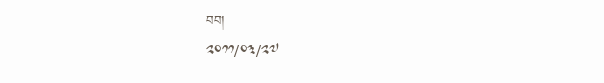བབ།
༢༠༡༡/༠༣/༢༧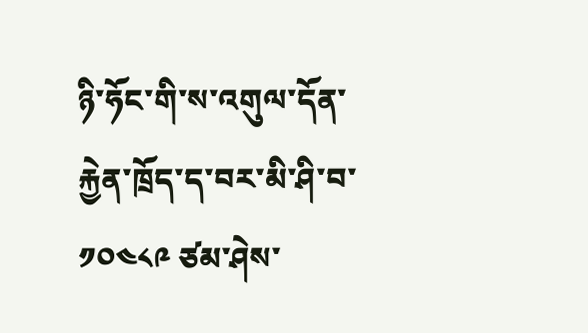ཉི་ཧོང་གི་ས་འགུལ་དོན་རྐྱེན་ཁྲོད་ད་བར་མི་ཤི་བ་ ༡༠༤༨༩ ཙམ་ཤེས་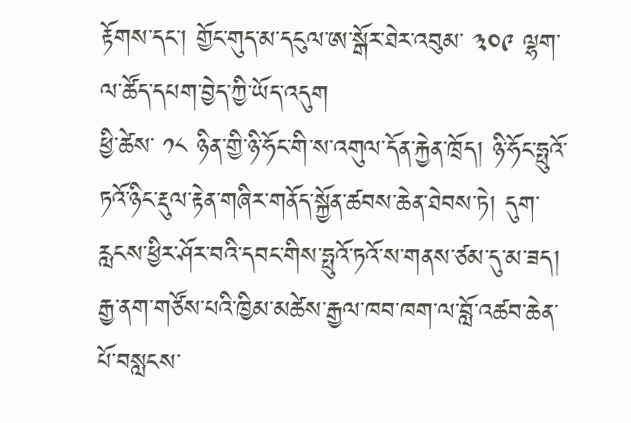རྟོགས་དང་། གྱོང་གུད་མ་དངུལ་ཨ་སྒོར་ཐེར་འབུམ་ ༣༠༩ ལྷག་ལ་ཚོད་དཔག་བྱེད་ཀྱི་ཡོད་འདུག
ཕྱི་ཚེས་ ༡༨ ཉིན་གྱི་ཉི་ཧོང་གི་ས་འགུལ་དོན་རྐྱེན་ཁྲོད། ཉི་ཧོང་ཧྥུའོ་ཏའོ་ཉིང་རྡུལ་རྟེན་གཞིར་གནོད་སྐྱོན་ཚབས་ཆེན་ཐེབས་ཏེ། དུག་རླངས་ཕྱིར་ཤོར་བའི་དབང་གིས་ཧྥུའོ་ཏའོ་ས་གནས་ཙམ་དུ་མ་ཟད། རྒྱ་ནག་གཙོས་པའི་ཁྱིམ་མཚེས་རྒྱལ་ཁབ་ཁག་ལ་བློ་འཚབ་ཆེན་པོ་བསླངས་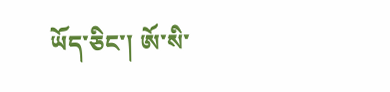ཡོད་ཅིང་། ཨོ་སི་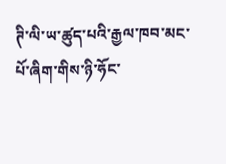ཊི་ལི་ཡ་ཚུད་པའི་རྒྱལ་ཁབ་མང་པོ་ཞིག་གིས་ཉི་ཧོང་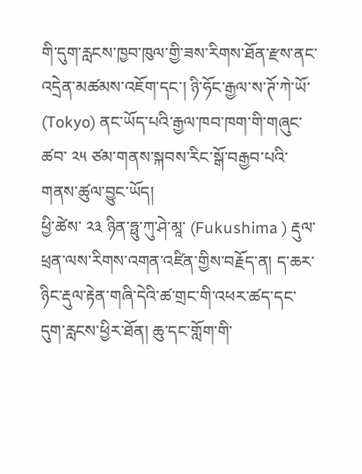གི་དུག་རླངས་ཁྱབ་ཁུལ་གྱི་ཟས་རིགས་ཐོན་རྫས་ནང་འདྲེན་མཚམས་འཇོག་དང་། ཉི་ཧོང་རྒྱལ་ས་ཊོ་ཀེ་ཡོ་ (Tokyo) ནང་ཡོད་པའི་རྒྱལ་ཁབ་ཁག་གི་གཞུང་ཚབ་ ༢༥ ཙམ་གནས་སྐབས་རིང་སྒོ་བརྒྱབ་པའི་གནས་ཚུལ་བྱུང་ཡོད།
ཕྱི་ཚེས་ ༢༣ ཉིན་ཧྥུ་ཀུ་ཤེ་མཱ་ (Fukushima ) རྡུལ་ཕྲན་ལས་རིགས་འགན་འཛིན་གྱིས་བརྗོད་ན། ད་ཆར་ཉིང་རྡུལ་རྟེན་གཞི་དེའི་ཚ་གྲང་གི་འཕར་ཚད་དང་དུག་རླངས་ཕྱིར་ཐོན། ཆུ་དང་གློག་གི་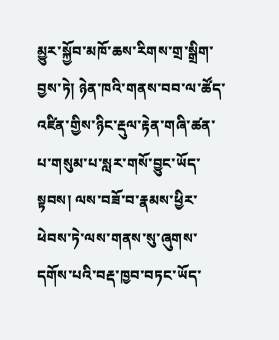མྱུར་སྐྱོབ་མཁོ་ཆས་རིགས་གྲ་སྒྲིག་བྱས་ཏེ། ཉེན་ཁའི་གནས་བབ་ལ་ཚོད་འཛིན་གྱིས་ཉིང་རྡུལ་རྟེན་གཞི་ཚན་པ་གསུམ་པ་སླར་གསོ་བྱུང་ཡོད་སྟབས། ལས་བཟོ་བ་རྣམས་ཕྱིར་ཕེབས་ཏེ་ལས་གནས་སུ་ཞུགས་དགོས་པའི་བརྡ་ཁྱབ་བཏང་ཡོད་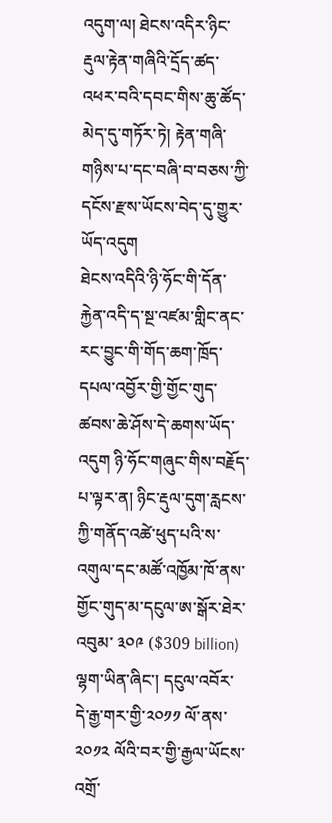འདུག་ལ། ཐེངས་འདིར་ཉིང་རྡུལ་རྟེན་གཞིའི་དྲོད་ཚད་འཕར་བའི་དབང་གིས་ཆུ་ཚོད་མེད་དུ་གཏོར་ཏེ། རྟེན་གཞི་གཉིས་པ་དང་བཞི་བ་བཅས་ཀྱི་དངོས་རྫས་ཡོངས་བེད་དུ་གྱུར་ཡོད་འདུག
ཐེངས་འདིའི་ཉི་ཧོང་གི་དོན་རྐྱེན་འདི་ད་སྔ་འཛམ་གླིང་ནང་རང་བྱུང་གི་གོད་ཆག་ཁྲོད་དཔལ་འབྱོར་གྱི་གྱོང་གུད་ཚབས་ཆེ་ཤོས་དེ་ཆགས་ཡོད་འདུག ཉི་ཧོང་གཞུང་གིས་བརྗོད་པ་ལྟར་ན། ཉིང་རྡུལ་དུག་རླངས་ཀྱི་གནོད་འཚེ་ཕུད་པའི་ས་འགུལ་དང་མཚོ་འཁྱོམ་ཁོ་ནས་གྱོང་གུད་མ་དངུལ་ཨ་སྒོར་ཐེར་འབུམ་ ༣༠༩ ($309 billion) ལྷག་ཡིན་ཞིང་། དངུལ་འབོར་དེ་རྒྱ་གར་གྱི་༢༠༡༡ ལོ་ནས་ ༢༠༡༢ ལོའི་བར་གྱི་རྒྱལ་ཡོངས་འགྲོ་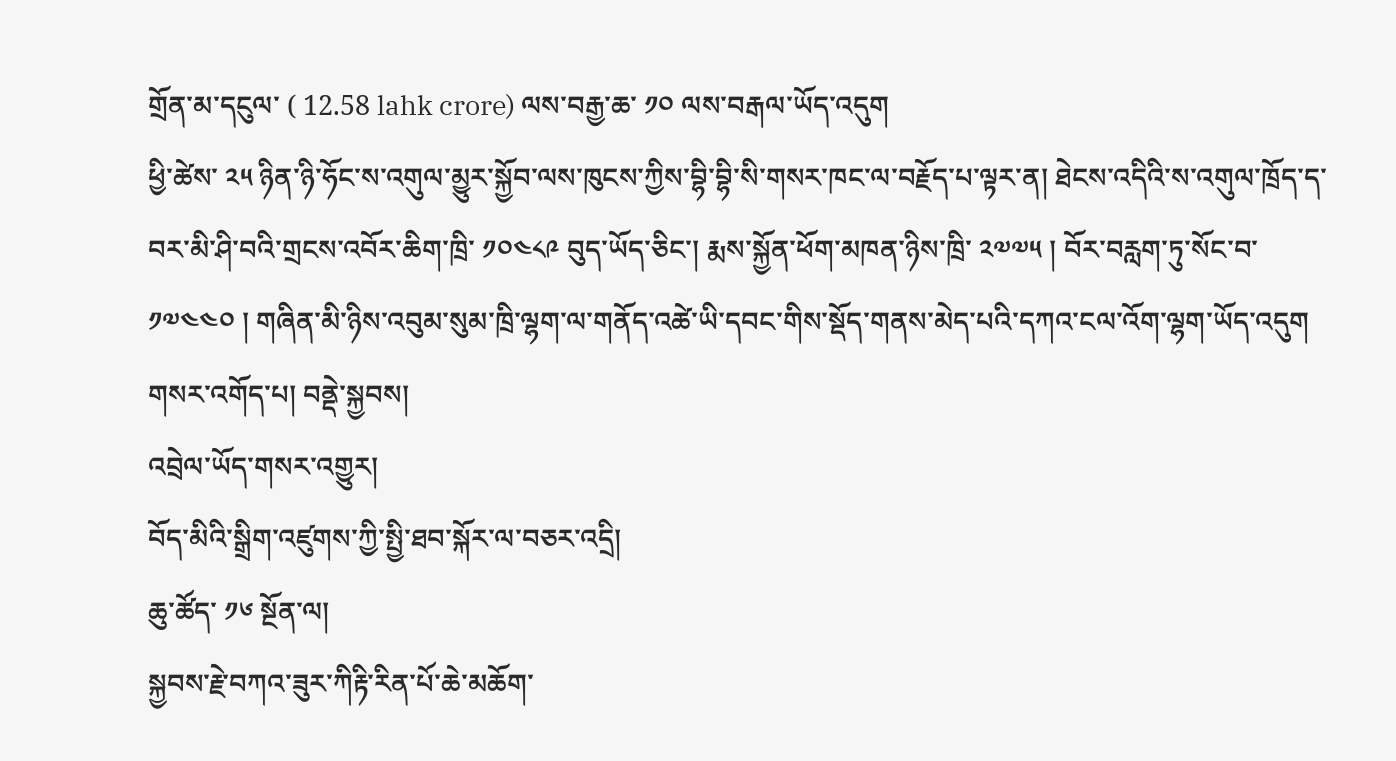གྲོན་མ་དངུལ་ ( 12.58 lahk crore) ལས་བརྒྱ་ཆ་ ༡༠ ལས་བརྒལ་ཡོད་འདུག
ཕྱི་ཚེས་ ༢༥ ཉིན་ཉི་ཧོང་ས་འགུལ་མྱུར་སྐྱོབ་ལས་ཁུངས་ཀྱིས་བྷི་བྷི་སི་གསར་ཁང་ལ་བརྗོད་པ་ལྟར་ན། ཐེངས་འདིའི་ས་འགུལ་ཁྲོད་ད་བར་མི་ཤི་བའི་གྲངས་འབོར་ཆིག་ཁྲི་ ༡༠༤༨༩ བུད་ཡོད་ཅིང་། རྨས་སྐྱོན་ཕོག་མཁན་ཉིས་ཁྲི་ ༢༧༧༥ ། བོར་བརླག་ཏུ་སོང་བ་ ༡༧༤༤༠ ། གཞིན་མི་ཉིས་འབུམ་སུམ་ཁྲི་ལྷག་ལ་གནོད་འཚེ་ཡི་དབང་གིས་སྡོད་གནས་མེད་པའི་དཀའ་ངལ་འོག་ལྷག་ཡོད་འདུག
གསར་འགོད་པ། བནྡེ་སྐྱབས།
འབྲེལ་ཡོད་གསར་འགྱུར།
བོད་མིའི་སྒྲིག་འཛུགས་ཀྱི་སྤྱི་ཐབ་སྐོར་ལ་བཅར་འདྲི།
ཆུ་ཚོད་ ༡༦ སྔོན་ལ།
སྐྱབས་རྗེ་བཀའ་ཟུར་ཀིརྟི་རིན་པོ་ཆེ་མཆོག་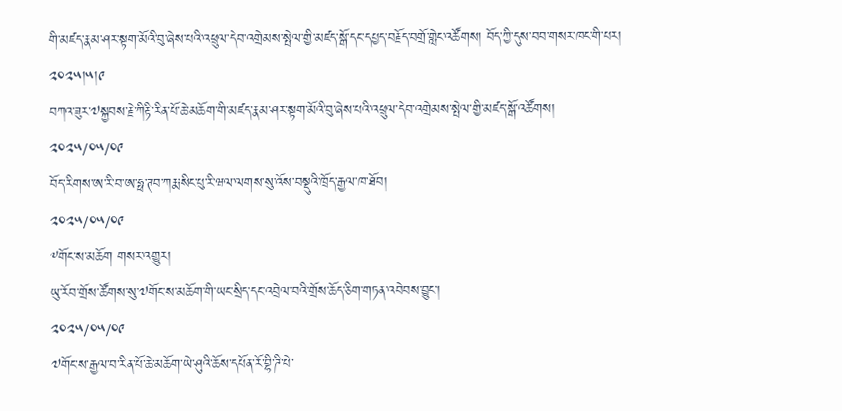གི་མཛད་རྣམ་ཤར་སྟག་མོའི་བུ་ཞེས་པའི་འཕྲུལ་དེབ་འགྲེམས་སྤེལ་གྱི་མཛད་སྒོ་དང་དཔྱད་བརྗོད་བགྲོ་གླེང་འཚོགས། བོད་ཀྱི་དུས་བབ་གསར་ཁང་གི་པར། ༢༠༢༥།༥།༩
བཀའ་ཟུར་༧སྐྱབས་རྗེ་ཀིརྟི་རིན་པོ་ཆེ་མཆོག་གི་མཛད་རྣམ་ཤར་སྟག་མོའི་བུ་ཞེས་པའི་འཕྲུལ་དེབ་འགྲེམས་སྤེལ་གྱི་མཛད་སྒོ་འཚོགས།
༢༠༢༥/༠༥/༠༩
བོད་རིགས་ཨ་རི་བ་ཨ་ཧྥ་ཊབ་ཀརྨ་སིང་པུ་རི་ཝལ་ལགས་སུ་འོས་བསྡུའི་ཁྲོད་རྒྱལ་ཁ་ཐོབ།
༢༠༢༥/༠༥/༠༩
༸གོང་ས་མཆོག གསར་འགྱུར།
ཡུ་རོབ་གྲོས་ཚོགས་སུ་༧གོང་ས་མཆོག་གི་ཡང་སྲིད་དང་འབྲེལ་བའི་གྲོས་ཆོད་ཅིག་གཏན་འབེབས་བྱུང་།
༢༠༢༥/༠༥/༠༩
༧གོང་ས་རྒྱལ་བ་རིན་པོ་ཆེ་མཆོག་ཡེ་ཤུའི་ཆོས་དཔོན་རོ་བྷི་ཌི་པེ་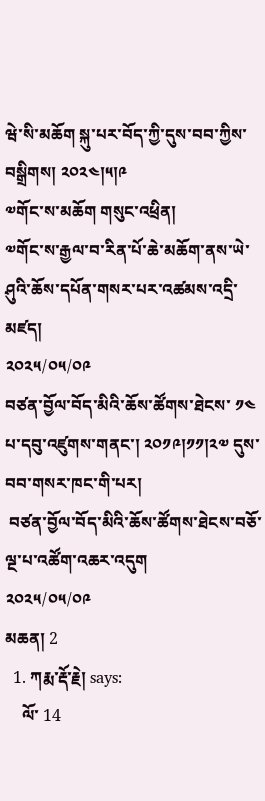ཝེ་སི་མཆོག སྐུ་པར་བོད་ཀྱི་དུས་བབ་ཀྱིས་བསྒྲིགས། ༢༠༢༤།༥།༩
༧གོང་ས་མཆོག གསུང་འཕྲིན།
༧གོང་ས་རྒྱལ་བ་རིན་པོ་ཆེ་མཆོག་ནས་ཡེ་ཤུའི་ཆོས་དཔོན་གསར་པར་འཚམས་འདྲི་མཛད།
༢༠༢༥/༠༥/༠༩
བཙན་བྱོལ་བོད་མིའི་ཆོས་ཚོགས་ཐེངས་ ༡༤ པ་དབུ་འཛུགས་གནང་། ༢༠༡༩།༡༡།༢༧ དུས་བབ་གསར་ཁང་གི་པར།
 བཙན་བྱོལ་བོད་མིའི་ཆོས་ཚོགས་ཐེངས་བཅོ་ལྔ་པ་འཚོག་འཆར་འདུག
༢༠༢༥/༠༥/༠༩
མཆན། 2
  1. ཀརྨ་རྡོ་རྗེ། says:
    ལོ་ 14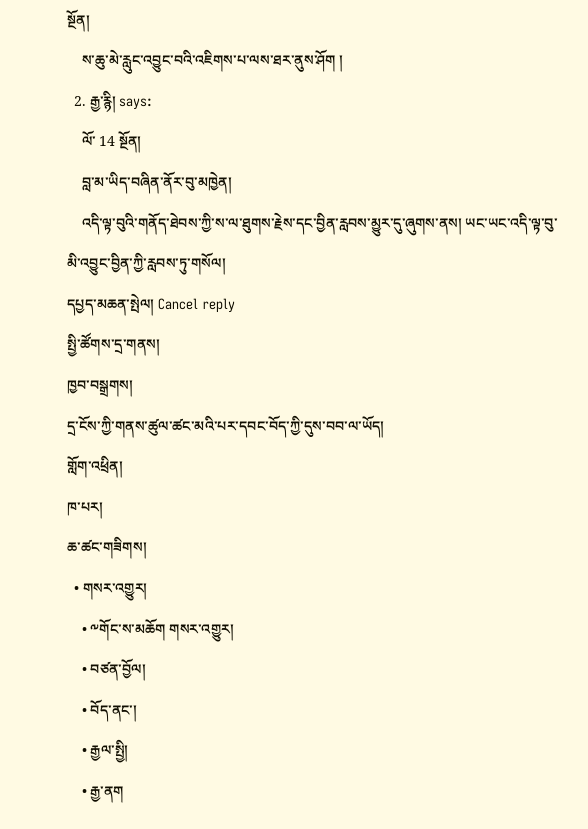སྔོན།
    ས་ཆུ་མེ་རླུང་འབྱུང་བའི་འཇིགས་པ་ལས་ཐར་ནུས་ཤོག །
  2. རྒྱ་རྙི། says:
    ལོ་ 14 སྔོན།
    བླ་མ་ཡིད་བཞིན་ནོར་བུ་མཁྱེན།
    འདི་ལྟ་བུའི་གནོད་ཐེབས་ཀྱི་ས་ལ་ཐུགས་རྗེས་དང་བྱིན་རླབས་མྱུར་དུ་ཞུགས་ནས། ཡང་ཡང་འདི་ལྟ་བུ་མི་འབྱུང་བྱིན་ཀྱི་རླབས་ཏུ་གསོལ།
དཔྱད་མཆན་སྤེལ། Cancel reply
སྤྱི་ཚོགས་དྲ་གནས།
ཁྱབ་བསྒྲགས།
དྲ་ངོས་ཀྱི་གནས་ཚུལ་ཚང་མའི་པར་དབང་བོད་ཀྱི་དུས་བབ་ལ་ཡོད།
གློག་འཕྲིན།
ཁ་པར།
ཆ་ཚང་གཟིགས།
  • གསར་འགྱུར།
    • ༸གོང་ས་མཆོག གསར་འགྱུར།
    • བཙན་བྱོལ།
    • བོད་ནང་།
    • རྒྱལ་སྤྱི།
    • རྒྱ་ནག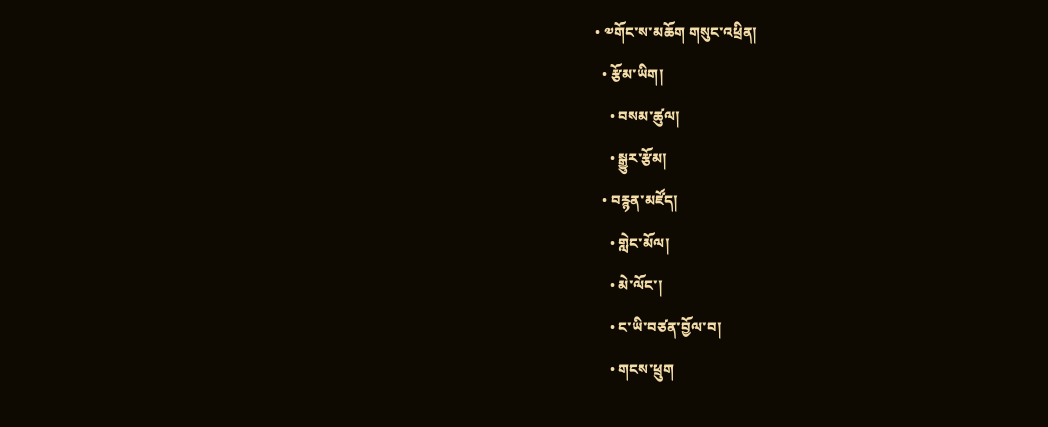• ༧གོང་ས་མཆོག གསུང་འཕྲིན།
  • རྩོམ་ཡིག།
    • བསམ་ཚུལ།
    • སྒྱུར་རྩོམ།
  • བརྙན་མཛོད།
    • གླེང་མོལ།
    • མེ་ལོང་།
    • ང་ཡི་བཙན་བྱོལ་བ།
    • གངས་ཕྲུག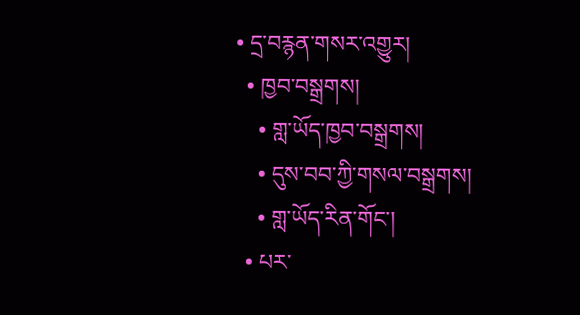• དྲ་བརྙན་གསར་འགྱུར།
  • ཁྱབ་བསྒྲགས།
    • གླ་ཡོད་ཁྱབ་བསྒྲགས།
    • དུས་བབ་ཀྱི་གསལ་བསྒྲགས།
    • གླ་ཡོད་རིན་གོང་།
  • པར་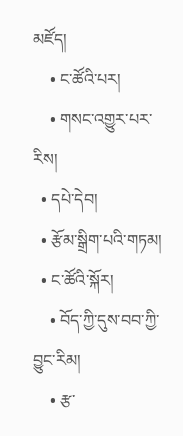མཛོད།
    • ང་ཚོའི་པར།
    • གསང་འགྱུར་པར་རིས།
  • དཔེ་དེབ།
  • རྩོམ་སྒྲིག་པའི་གཏམ།
  • ང་ཚོའི་སྐོར།
    • བོད་ཀྱི་དུས་བབ་ཀྱི་བྱུང་རིམ།
    • རྩ་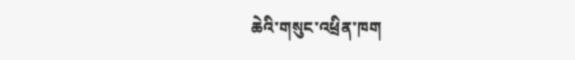ཆེའི་གསུང་འཕྲིན་ཁག